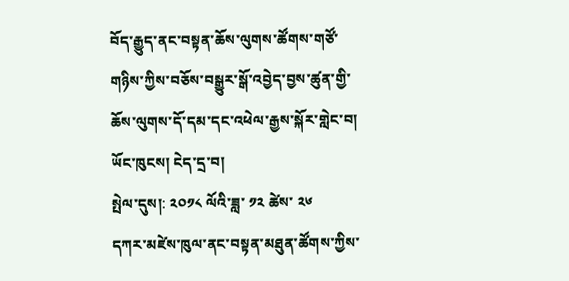བོད་རྒྱུད་ནང་བསྟན་ཆོས་ལུགས་ཚོགས་གཙོ་གཉིས་ཀྱིས་བཅོས་བསྒྱུར་སྒོ་འབྱེད་བྱས་ཚུན་གྱི་ཆོས་ལུགས་དོ་དམ་དང་འཕེལ་རྒྱས་སྐོར་གླེང་བ།
ཡོང་ཁུངས། ངེད་དྲ་བ།
སྤེལ་དུས།: ༢༠༡༨ ལོའི་ཟླ་ ༡༢ ཚེས་ ༢༦
དཀར་མཛེས་ཁུལ་ནང་བསྟན་མཐུན་ཚོགས་ཀྱིས་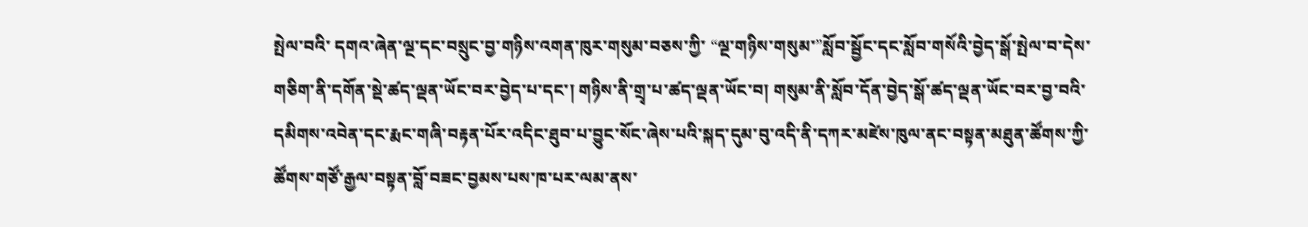སྤེལ་བའི་ དགའ་ཞེན་ལྔ་དང་བསྲུང་བྱ་གཉིས་འགན་ཁུར་གསུམ་བཅས་ཀྱི་ “ལྔ་གཉིས་གསུམ་”སློབ་སྦྱོང་དང་སློབ་གསོའི་བྱེད་སྒོ་སྤེལ་བ་དེས་གཅིག་ནི་དགོན་སྡེ་ཚད་ལྡན་ཡོང་བར་བྱེད་པ་དང་། གཉིས་ནི་གྲྭ་པ་ཚད་ལྡན་ཡོང་བ། གསུམ་ནི་སློབ་དོན་བྱེད་སྒོ་ཚད་ལྡན་ཡོང་བར་བྱ་བའི་དམིགས་འབེན་དང་རྨང་གཞི་བརྟན་པོར་འདིང་ཐུབ་པ་བྱུང་སོང་ཞེས་པའི་སྐད་དུམ་བུ་འདི་ནི་དཀར་མཛེས་ཁུལ་ནང་བསྟན་མཐུན་ཚོགས་ཀྱི་ཚོགས་གཙོ་རྒྱལ་བསྟན་བློ་བཟང་བྱམས་པས་ཁ་པར་ལམ་ནས་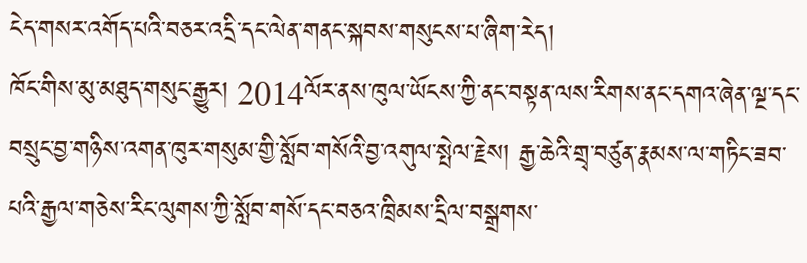ངེད་གསར་འགོད་པའི་བཅར་འདྲི་དང་ལེན་གནང་སྐབས་གསུངས་པ་ཞིག་རེད།
ཁོང་གིས་མུ་མཐུད་གསུང་རྒྱུར། 2014ལོར་ནས་ཁུལ་ཡོངས་ཀྱི་ནང་བསྟན་ལས་རིགས་ནང་དགའ་ཞེན་ལྔ་དང་བསྲུང་བྱ་གཉིས་འགན་ཁུར་གསུམ་གྱི་སློབ་གསོའི་བྱ་འགུལ་སྤེལ་རྗེས། རྒྱ་ཆེའི་གྲྭ་བཙུན་རྣམས་ལ་གཏིང་ཟབ་པའི་རྒྱལ་གཅེས་རིང་ལུགས་ཀྱི་སློབ་གསོ་དང་བཅའ་ཁྲིམས་དྲིལ་བསྒྲགས་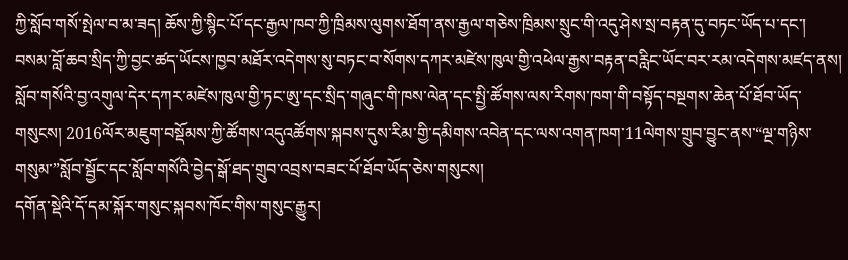ཀྱི་སློབ་གསོ་སྤེལ་བ་མ་ཟད། ཆོས་ཀྱི་སྙིང་པོ་དང་རྒྱལ་ཁབ་ཀྱི་ཁྲིམས་ལུགས་ཐོག་ནས་རྒྱལ་གཅེས་ཁྲིམས་སྲུང་གི་འདུ་ཤེས་སྲ་བརྟན་དུ་བཏང་ཡོད་པ་དང་། བསམ་བློ་ཆབ་སྲིད་ཀྱི་བྱང་ཚད་ཡོངས་ཁྱབ་མཐོར་འདེགས་སུ་བཏང་བ་སོགས་དཀར་མཛེས་ཁུལ་གྱི་འཕེལ་རྒྱས་བརྟན་བརླིང་ཡོང་བར་རམ་འདེགས་མཛད་ནས། སློབ་གསོའི་བྱ་འགུལ་དེར་དཀར་མཛེས་ཁུལ་གྱི་ཏང་ཨུ་དང་སྲིད་གཞུང་གི་ཁས་ལེན་དང་སྤྱི་ཚོགས་ལས་རིགས་ཁག་གི་བསྟོད་བསྔགས་ཆེན་པོ་ཐོབ་ཡོད་གསུངས། 2016ལོར་མཇུག་བསྡོམས་ཀྱི་ཚོགས་འདུའཚོགས་སྐབས་དུས་རིམ་གྱི་དམིགས་འབེན་དང་ལས་འགན་ཁག་11ལེགས་གྲུབ་བྱུང་ནས་“ལྔ་གཉིས་གསུམ་”སློབ་སྦྱོང་དང་སློབ་གསོའི་བྱེད་སྒོ་ཐད་གྲུབ་འབྲས་བཟང་པོ་ཐོབ་ཡོད་ཅེས་གསུངས།
དགོན་སྡེའི་དོ་དམ་སྐོར་གསུང་སྐབས་ཁོང་གིས་གསུང་རྒྱུར།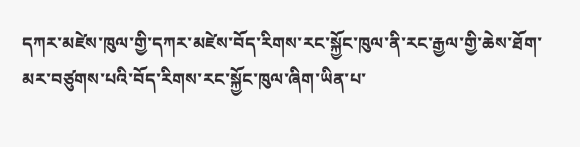དཀར་མཛེས་ཁུལ་གྱི་དཀར་མཛེས་བོད་རིགས་རང་སྐྱོང་ཁུལ་ནི་རང་རྒྱལ་གྱི་ཆེས་ཐོག་མར་བཙུགས་པའི་བོད་རིགས་རང་སྐྱོང་ཁུལ་ཞིག་ཡིན་པ་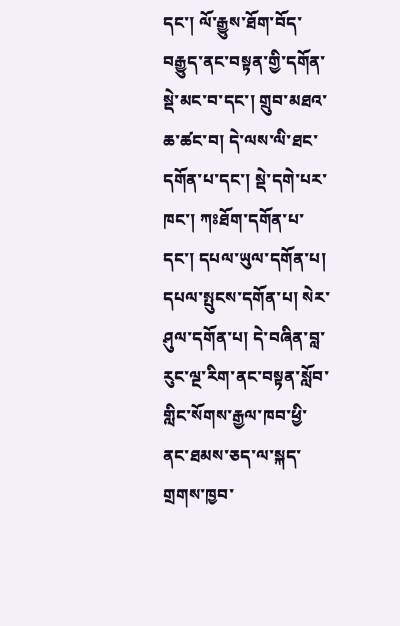དང་། ལོ་རྒྱུས་ཐོག་བོད་བརྒྱུད་ནང་བསྟན་གྱི་དགོན་སྡེ་མང་བ་དང་། གྲུབ་མཐའ་ཆ་ཚང་བ། དེ་ལས་ལི་ཐང་དགོན་པ་དང་། སྡེ་དགེ་པར་ཁང་། ཀཿཐོག་དགོན་པ་དང་། དཔལ་ཡུལ་དགོན་པ། དཔལ་སྤུངས་དགོན་པ། སེར་ཤུལ་དགོན་པ། དེ་བཞིན་བླ་རུང་ལྔ་རིག་ནང་བསྟན་སློབ་གླིང་སོགས་རྒྱལ་ཁབ་ཕྱི་ནང་ཐམས་ཅད་ལ་སྐད་གྲགས་ཁྱབ་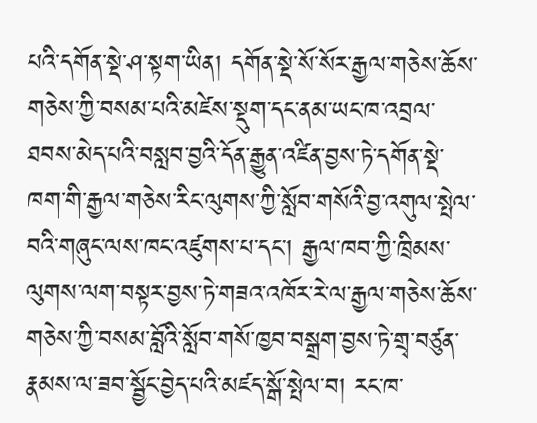པའི་དགོན་སྡེ་ཤ་སྟག་ཡིན། དགོན་སྡེ་སོ་སོར་རྒྱལ་གཅེས་ཆོས་གཅེས་ཀྱི་བསམ་པའི་མཛེས་སྡུག་དང་ནམ་ཡང་ཁ་འབྲལ་ཐབས་མེད་པའི་བསླབ་བྱའི་དོན་རྒྱུན་འཛིན་བྱས་ཏེ་དགོན་སྡེ་ཁག་གི་རྒྱལ་གཅེས་རིང་ལུགས་ཀྱི་སློབ་གསོའི་བྱ་འགུལ་སྤེལ་བའི་གཞུང་ལས་ཁང་འཛུགས་པ་དང་། རྒྱལ་ཁབ་ཀྱི་ཁྲིམས་ལུགས་ལག་བསྟར་བྱས་ཏེ་གཟའ་འཁོར་རེ་ལ་རྒྱལ་གཅེས་ཆོས་གཅེས་ཀྱི་བསམ་བློའི་སློབ་གསོ་ཁྱབ་བསྒྲག་བྱས་ཏེ་གྲྭ་བཙུན་རྣམས་ལ་ཟབ་སྦྱོང་བྱེད་པའི་མཛད་སྒོ་སྤེལ་བ། རང་ཁ་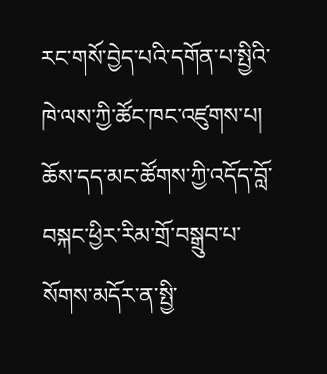རང་གསོ་བྱེད་པའི་དགོན་པ་སྤྱིའི་ཁེ་ལས་ཀྱི་ཚོང་ཁང་འཛུགས་པ། ཆོས་དད་མང་ཚོགས་ཀྱི་འདོད་བློ་བསྐང་ཕྱིར་རིམ་གྲོ་བསྒྲུབ་པ་སོགས་མདོར་ན་སྤྱི་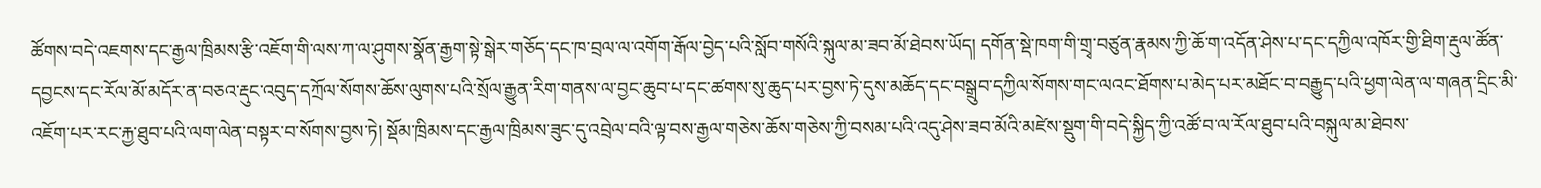ཚོགས་བདེ་འཇགས་དང་རྒྱལ་ཁྲིམས་རྩི་འཇོག་གི་ལས་ཀ་ལ་ཤུགས་སྣོན་རྒྱག་སྟེ་སྒེར་གཅོད་དང་ཁ་བྲལ་ལ་འགོག་རྒོལ་བྱེད་པའི་སློབ་གསོའི་སྐུལ་མ་ཟབ་མོ་ཐེབས་ཡོད། དགོན་སྡེ་ཁག་གི་གྲྭ་བཙུན་རྣམས་ཀྱི་ཆོ་ག་འདོན་ཤེས་པ་དང་དཀྱིལ་འཁོར་གྱི་ཐིག་རྡུལ་ཚོན་དབྱངས་དང་རོལ་མོ་མདོར་ན་བཅའ་རྡུང་འབུད་དཀྲོལ་སོགས་ཆོས་ལུགས་པའི་སྲོལ་རྒྱུན་རིག་གནས་ལ་བྱང་ཆུབ་པ་དང་ཚགས་སུ་ཆུད་པར་བྱས་ཏེ་དུས་མཆོད་དང་བསྒྲུབ་དཀྱིལ་སོགས་གང་ལའང་ཐོགས་པ་མེད་པར་མཐོང་བ་བརྒྱུད་པའི་ཕྱག་ལེན་ལ་གཞན་དྲིང་མི་འཇོག་པར་རང་རྐྱ་ཐུབ་པའི་ལག་ལེན་བསྟར་བ་སོགས་བྱས་ཏེ། སྡོམ་ཁྲིམས་དང་རྒྱལ་ཁྲིམས་ཟུང་དུ་འབྲེལ་བའི་ལྟ་བས་རྒྱལ་གཅེས་ཆོས་གཅེས་ཀྱི་བསམ་པའི་འདུ་ཤེས་ཟབ་མོའི་མཛེས་སྡུག་གི་བདེ་སྐྱིད་ཀྱི་འཚོ་བ་ལ་རོལ་ཐུབ་པའི་བསྐུལ་མ་ཐེབས་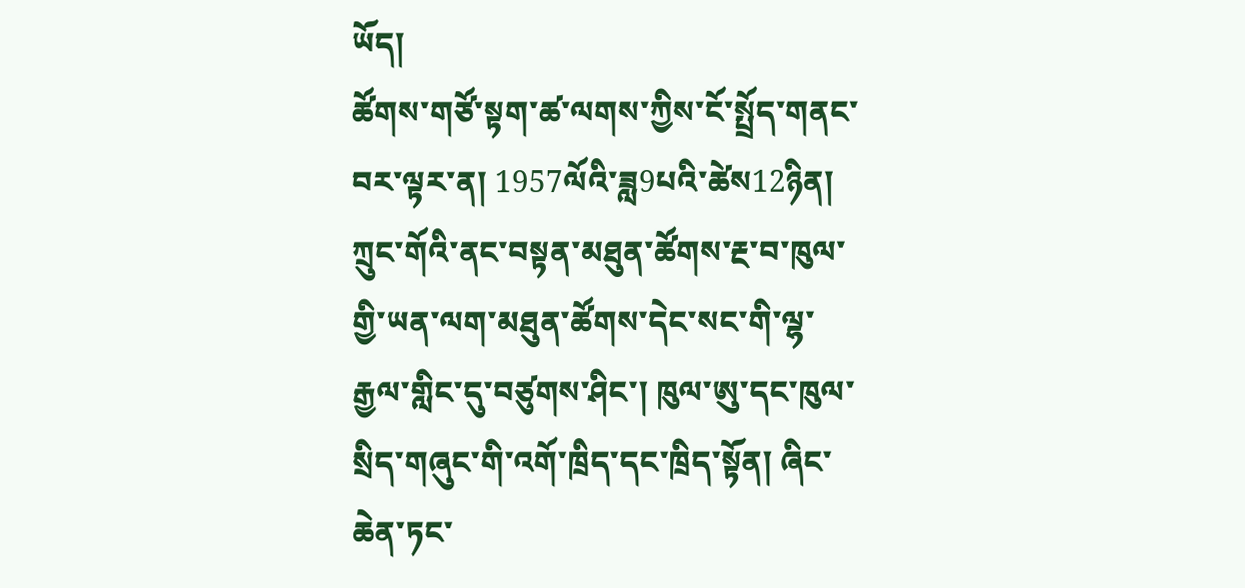ཡོད།
ཚོགས་གཙོ་སྟག་ཚ་ལགས་ཀྱིས་ངོ་སྤྲོད་གནང་བར་ལྟར་ན། 1957ལོའི་ཟླ9པའི་ཚེས12ཉིན། ཀྲུང་གོའི་ནང་བསྟན་མཐུན་ཚོགས་རྔ་བ་ཁུལ་གྱི་ཡན་ལག་མཐུན་ཚོགས་དེང་སང་གི་ལྷ་རྒྱལ་གླིང་དུ་བཙུགས་ཤིང་། ཁུལ་ཨུ་དང་ཁུལ་སྲིད་གཞུང་གི་འགོ་ཁྲིད་དང་ཁྲིད་སྟོན། ཞིང་ཆེན་ཏང་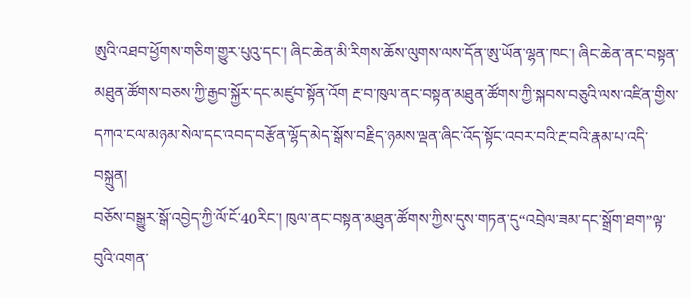ཨུའི་འཐབ་ཕྱོགས་གཅིག་གྱུར་པུའུ་དང་། ཞིང་ཆེན་མི་རིགས་ཆོས་ལུགས་ལས་དོན་ཨུ་ཡོན་ལྷན་ཁང་། ཞིང་ཆེན་ནང་བསྟན་མཐུན་ཚོགས་བཅས་ཀྱི་རྒྱབ་སྐྱོར་དང་མཛུབ་སྟོན་འོག རྔ་བ་ཁུལ་ནང་བསྟན་མཐུན་ཚོགས་ཀྱི་སྐབས་བཅུའི་ལས་འཛིན་གྱིས་དཀའ་ངལ་མཉམ་སེལ་དང་འབད་བརྩོན་ལྷོད་མེད་སྒོས་བརྗིད་ཉམས་ལྡན་ཞིང་འོད་སྟོང་འབར་བའི་རྔ་བའི་རྣམ་པ་འདི་བསྐྲུན།
བཅོས་བསྒྱུར་སྒོ་འབྱེད་ཀྱི་ལོ་ངོ་40རིང་། ཁུལ་ནང་བསྟན་མཐུན་ཚོགས་ཀྱིས་དུས་གཏན་དུ“འབྲེལ་ཟམ་དང་སྒྲོག་ཐག”ལྟ་བུའི་འགན་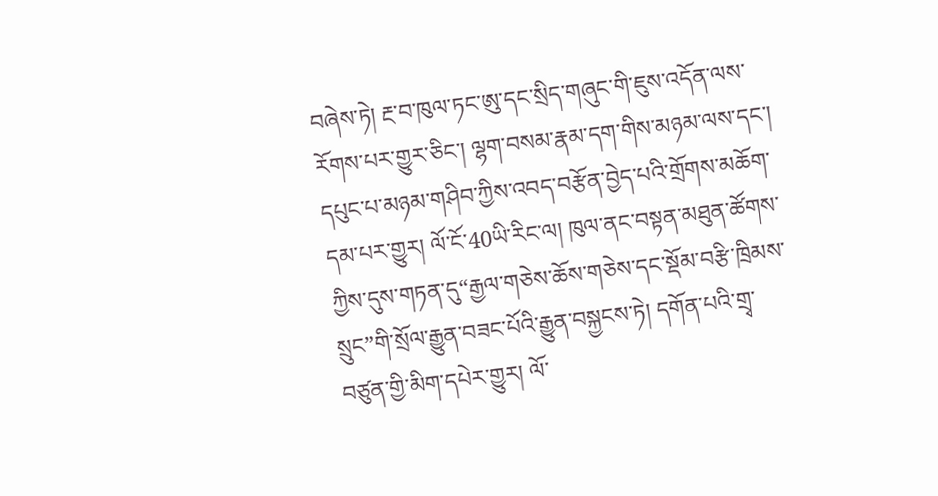བཞེས་ཏེ། རྔ་བ་ཁུལ་ཏང་ཨུ་དང་སྲིད་གཞུང་གི་ཇུས་འདོན་ལས་རོགས་པར་གྱུར་ཅིང་། ལྷག་བསམ་རྣམ་དག་གིས་མཉམ་ལས་དང་། དཔུང་པ་མཉམ་གཤིབ་ཀྱིས་འབད་བརྩོན་བྱེད་པའི་གྲོགས་མཆོག་དམ་པར་གྱུར། ལོ་ངོ་40ཡི་རིང་ལ། ཁུལ་ནང་བསྟན་མཐུན་ཚོགས་ཀྱིས་དུས་གཏན་དུ“རྒྱལ་གཅེས་ཆོས་གཅེས་དང་སྡོམ་བརྩི་ཁྲིམས་སྲུང”གི་སྲོལ་རྒྱུན་བཟང་པོའི་རྒྱུན་བསྐྱངས་ཏེ། དགོན་པའི་གྲྭ་བཙུན་གྱི་མིག་དཔེར་གྱུར། ལོ་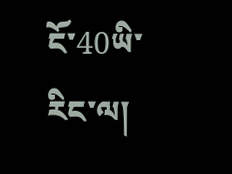ངོ་40ཡི་རིང་ལ།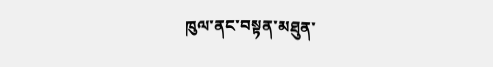ཁུལ་ནང་བསྟན་མཐུན་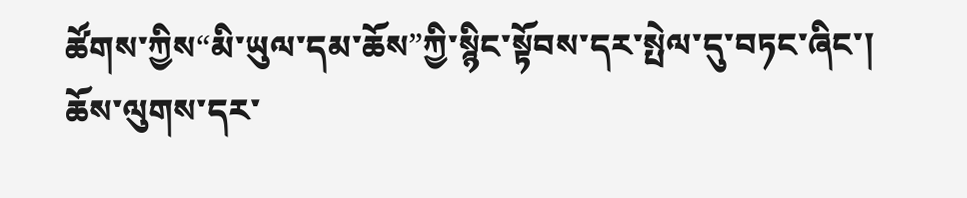ཚོགས་ཀྱིས“མི་ཡུལ་དམ་ཆོས”ཀྱི་སྙིང་སྟོབས་དར་སྤེལ་དུ་བཏང་ཞིང་། ཆོས་ལུགས་དར་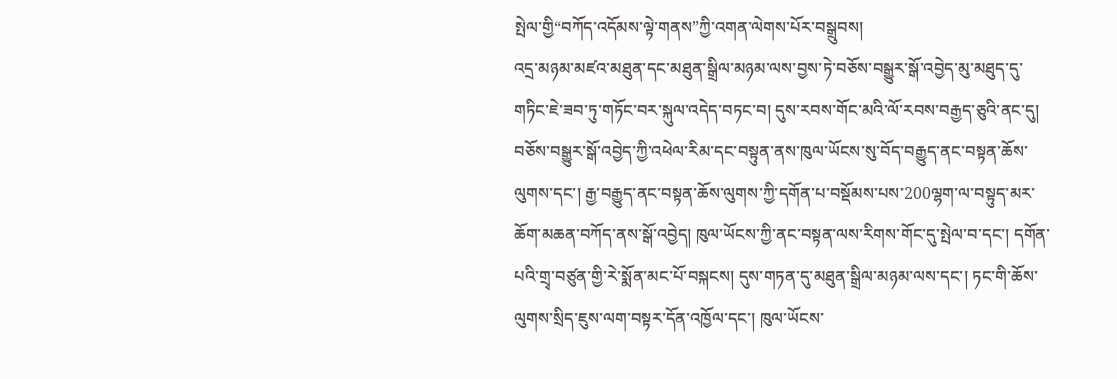སྤེལ་གྱི“བཀོད་འདོམས་ལྟེ་གནས”ཀྱི་འགན་ལེགས་པོར་བསྒྲུབས།
འདྲ་མཉམ་མཛའ་མཐུན་དང་མཐུན་སྒྲིལ་མཉམ་ལས་བྱས་ཏེ་བཅོས་བསྒྱུར་སྒོ་འབྱེད་མུ་མཐུད་དུ་གཏིང་ཇེ་ཟབ་ཏུ་གཏོང་བར་སྐུལ་འདེད་བཏང་བ། དུས་རབས་གོང་མའི་ལོ་རབས་བརྒྱད་ཅུའི་ནང་དུ། བཅོས་བསྒྱུར་སྒོ་འབྱེད་ཀྱི་འཕེལ་རིམ་དང་བསྟུན་ནས་ཁུལ་ཡོངས་སུ་བོད་བརྒྱུད་ནང་བསྟན་ཆོས་ལུགས་དང་། རྒྱ་བརྒྱུད་ནང་བསྟན་ཆོས་ལུགས་ཀྱི་དགོན་པ་བསྡོམས་པས་200ལྷག་ལ་བསྟུད་མར་ཆོག་མཆན་བཀོད་ནས་སྒོ་འབྱེད། ཁུལ་ཡོངས་ཀྱི་ནང་བསྟན་ལས་རིགས་གོང་དུ་སྤེལ་བ་དང་། དགོན་པའི་གྲྭ་བཙུན་གྱི་རེ་སྨོན་མང་པོ་བསྐངས། དུས་གཏན་དུ་མཐུན་སྒྲིལ་མཉམ་ལས་དང་། ཏང་གི་ཆོས་ལུགས་སྲིད་ཇུས་ལག་བསྟར་དོན་འཁྱོལ་དང་། ཁུལ་ཡོངས་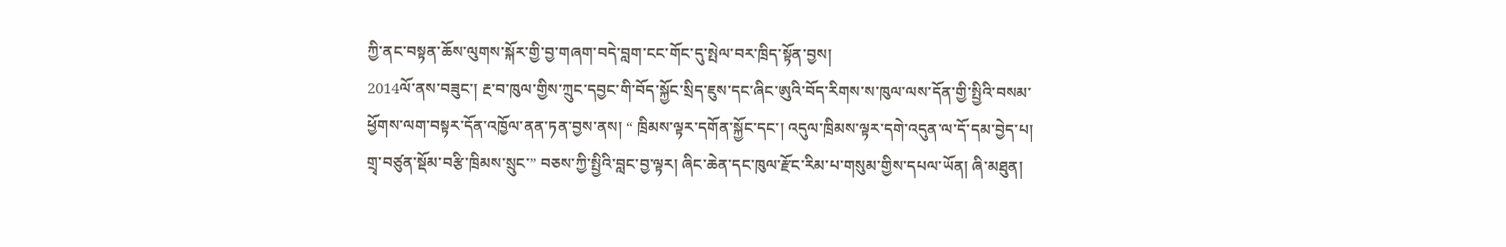ཀྱི་ནང་བསྟན་ཆོས་ལུགས་སྐོར་གྱི་བྱ་གཞག་བདེ་བླག་ངང་གོང་དུ་སྤེལ་བར་ཁྲིད་སྟོན་བྱས།
2014ལོ་ནས་བཟུང་། རྔ་བ་ཁུལ་གྱིས་ཀྲུང་དབྱང་གི་བོད་སྐྱོང་སྲིད་ཇུས་དང་ཞིང་ཨུའི་བོད་རིགས་ས་ཁུལ་ལས་དོན་གྱི་སྤྱིའི་བསམ་ཕྱོགས་ལག་བསྟར་དོན་འཁྱོལ་ནན་ཏན་བྱས་ནས། “ ཁྲིམས་ལྟར་དགོན་སྐྱོང་དང་། འདུལ་ཁྲིམས་ལྟར་དགེ་འདུན་ལ་དོ་དམ་བྱེད་པ། གྲྭ་བཙུན་སྡོམ་བརྩི་ཁྲིམས་སྲུང་” བཅས་ཀྱི་སྤྱིའི་བླང་བྱ་ལྟར། ཞིང་ཆེན་དང་ཁུལ་རྫོང་རིམ་པ་གསུམ་གྱིས་དཔལ་ཡོན། ཞི་མཐུན།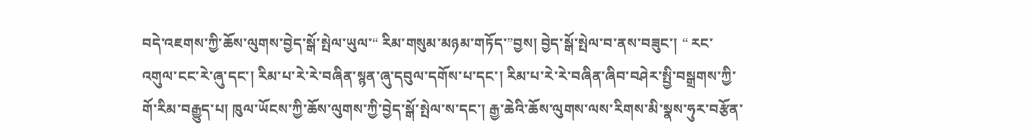བདེ་འཇགས་ཀྱི་ཆོས་ལུགས་བྱེད་སྒོ་སྤེལ་ཡུལ་“ རིམ་གསུམ་མཉམ་གཏོད་”བྱས། བྱེད་སྒོ་སྤེལ་བ་ནས་བཟུང་། “ རང་འགུལ་ངང་རེ་ཞུ་དང་། རིམ་པ་རེ་རེ་བཞིན་སྙན་ཞུ་དབུལ་དགོས་པ་དང་། རིམ་པ་རེ་རེ་བཞིན་ཞིབ་བཤེར་སྤྱི་བསྒྲགས་ཀྱི་གོ་རིམ་བརྒྱུད་པ། ཁུལ་ཡོངས་ཀྱི་ཆོས་ལུགས་ཀྱི་བྱེད་སྒོ་སྤེལ་ས་དང་། རྒྱ་ཆེའི་ཆོས་ལུགས་ལས་རིགས་མི་སྣས་ཧུར་བརྩོན་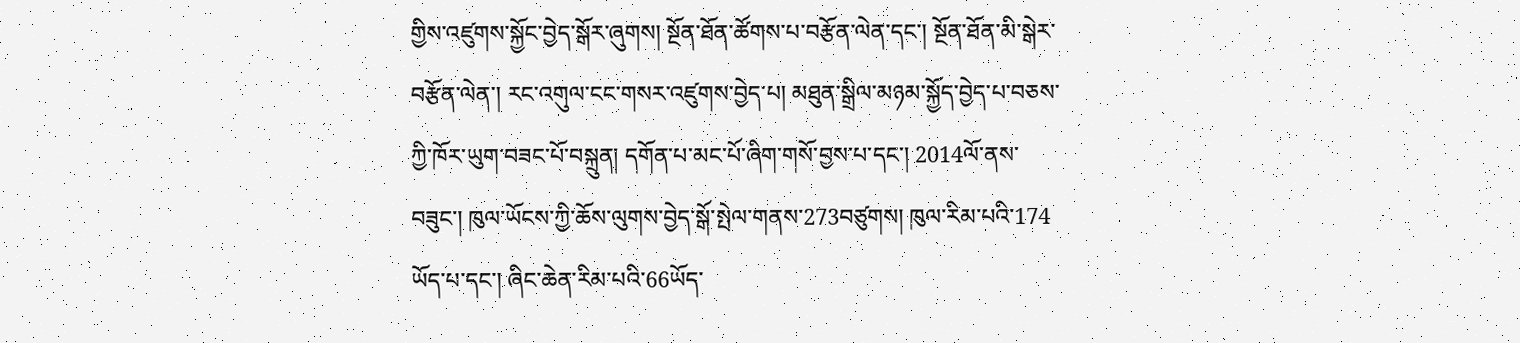གྱིས་འཛུགས་སྐྱོང་བྱེད་སྒོར་ཞུགས། སྔོན་ཐོན་ཚོགས་པ་བརྩོན་ལེན་དང་། སྔོན་ཐོན་མི་སྒེར་བརྩོན་ལེན་། རང་འགུལ་ངང་གསར་འཛུགས་བྱེད་པ། མཐུན་སྒྲིལ་མཉམ་སྐྱོད་བྱེད་པ་བཅས་ཀྱི་ཁོར་ཡུག་བཟང་པོ་བསྐྲུན། དགོན་པ་མང་པོ་ཞིག་གསོ་བྱས་པ་དང་། 2014ལོ་ནས་བཟུང་། ཁུལ་ཡོངས་ཀྱི་ཆོས་ལུགས་བྱེད་སྒོ་སྤེལ་གནས་273བཙུགས། ཁུལ་རིམ་པའི་174 ཡོད་པ་དང་། ཞིང་ཆེན་རིམ་པའི་66ཡོད་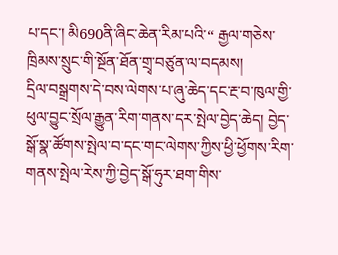པ་དང་། མི690ནི་ཞིང་ཆེན་རིམ་པའི་“ རྒྱལ་གཅེས་ཁྲིམས་སྲུང་གི་སྔོན་ཐོན་གྲྭ་བཙུན་ལ་བདམས།
དྲིལ་བསྒྲགས་དེ་བས་ལེགས་པ་ཞུ་ཆེད་དང་རྔ་བ་ཁུལ་གྱི་ཕུལ་བྱུང་སྲོལ་རྒྱུན་རིག་གནས་དར་སྤེལ་བྱེད་ཆེད། བྱེད་སྒོ་སྣ་ཚོགས་སྤེལ་བ་དང་གང་ལེགས་ཀྱིས་ཕྱི་ཕྱོགས་རིག་གནས་སྤེལ་རེས་ཀྱི་བྱེད་སྒོ་ཧུར་ཐག་གིས་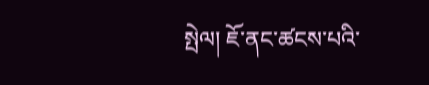སྤེལ། ཇོ་ནང་ཚངས་པའི་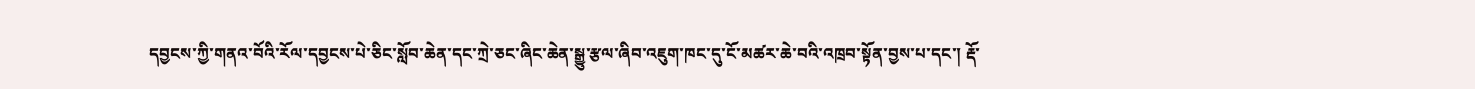དབྱངས་ཀྱི་གནའ་བོའི་རོལ་དབྱངས་པེ་ཅིང་སློབ་ཆེན་དང་ཀྲེ་ཅང་ཞིང་ཆེན་སྒྱུ་རྩལ་ཞིབ་འཇུག་ཁང་དུ་ངོ་མཚར་ཆེ་བའི་འཁྲབ་སྟོན་བྱས་པ་དང་། རྡོ་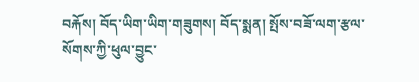བརྐོས། བོད་ཡིག་ཡིག་གཟུགས། བོད་སྨན། སྤོས་བཟོ་ལག་རྩལ་སོགས་ཀྱི་ཕུལ་བྱུང་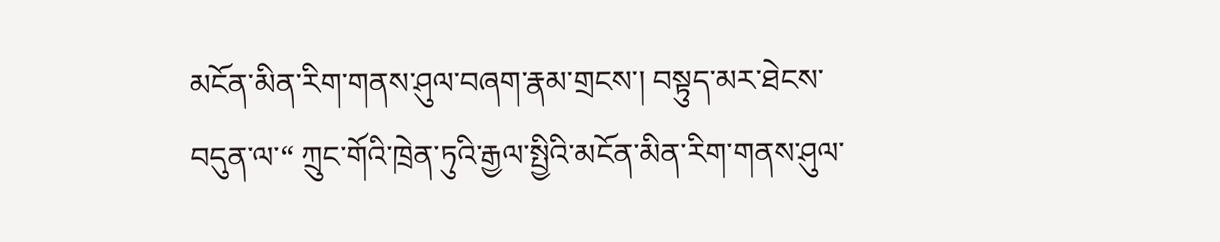མངོན་མིན་རིག་གནས་ཤུལ་བཞག་རྣམ་གྲངས་། བསྟུད་མར་ཐེངས་བདུན་ལ་“ ཀྲུང་གོའི་ཁྲེན་ཏུའི་རྒྱལ་སྤྱིའི་མངོན་མིན་རིག་གནས་ཤུལ་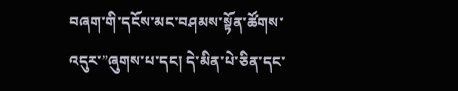བཞག་གི་དངོས་མང་བཤམས་སྟོན་ཚོགས་འདུར་”ཞུགས་པ་དང། དེ་མིན་པེ་ཅིན་དང་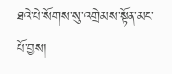ཐའེ་པེ་སོགས་སུ་འགྲེམས་སྟོན་མང་པོ་བྱས།